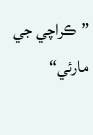”ڪراچي جي مارئي“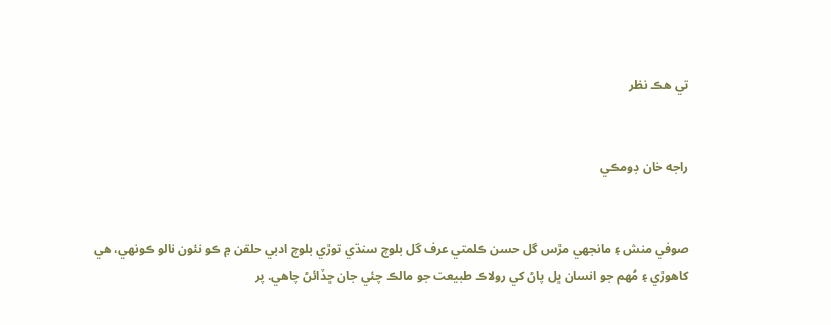تي هڪ نظر


راجه خان ڊومڪي


صوفي منش ۽ مانجهي مڙس گل حسن ڪلمتي عرف گل بلوچ سنڌي توڙي بلوچ ادبي حلقن ۾ ڪو نئون نالو ڪونهي، هي کاهوڙي ۽ مُهم جو انسان ڀل پاڻ کي رولاڪ طبيعت جو مالڪ چئي جان ڇڏائڻ چاهي. پر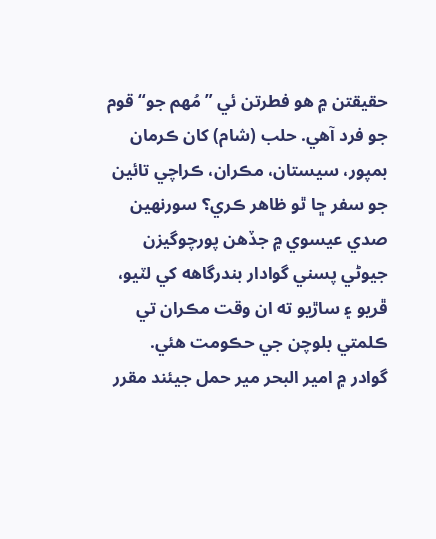حقيقتن ۾ هو فطرتن ئي ”مُهم جو“ قوم جو فرد آهي. حلب (شام) کان ڪرمان بمپور، سيستان، مڪران، ڪراچي تائين جو سفر ڇا ٿو ظاهر ڪري؟ سورنهين صدي عيسوي ۾ جڏهن پورچوگيزن جيوڻي پسني گوادار بندرگاهه کي لٽيو، ڦريو ۽ ساڙيو ته ان وقت مڪران تي ڪلمتي بلوچن جي حڪومت هئي.
گوادر ۾ امير البحر مير حمل جيئند مقرر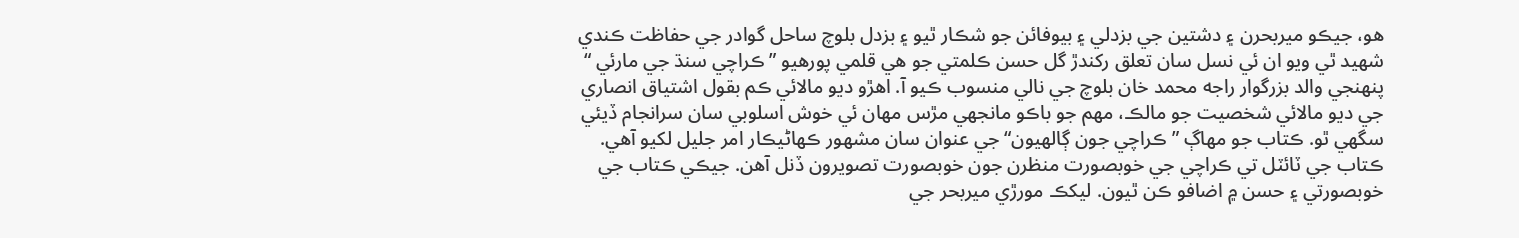هو، جيڪو ميربحرن ۽ دشتين جي بزدلي ۽ بيوفائن جو شڪار ٿيو ۽ بزدل بلوچ ساحل گوادر جي حفاظت ڪندي شهيد ٿي ويو ان ئي نسل سان تعلق رکندڙ گل حسن ڪلمتي جو هي قلمي پورهيو ”ڪراچي سنڌ جي مارئي “ پنهنجي والد بزرگوار راجه محمد خان بلوچ جي نالي منسوب ڪيو آ. اهڙو ديو مالائي ڪم بقول اشتياق انصاري جي ديو مالائي شخصيت جو مالڪ، مهم جو باڪو مانجهي مڙس مهان ئي خوش اسلوبي سان سرانجام ڏيئي سگهي ٿو. ڪتاب جو مهاڳ ”ڪراچي جون ڳالهيون“ جي عنوان سان مشهور ڪهاڻيڪار امر جليل لکيو آهي. ڪتاب جي ٽائٽل تي ڪراچي جي خوبصورت منظرن جون خوبصورت تصويرون ڏنل آهن. جيڪي ڪتاب جي خوبصورتي ۽ حسن ۾ اضافو ڪن ٿيون. ليکڪ مورڙي ميربحر جي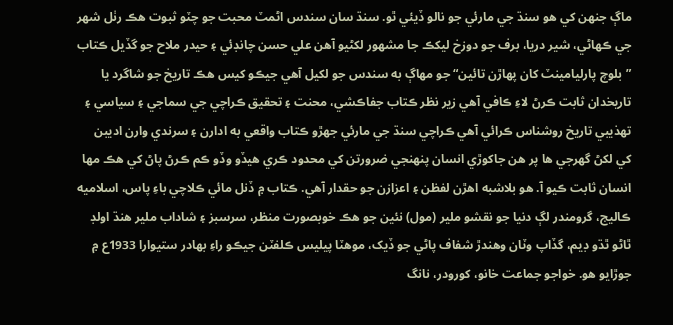ماڳ جنهن کي هو سنڌ جي مارئي جو نالو ڏيئي ٿو. سنڌ سان سندس اڻمٽ محبت جو چٽو ثبوت هڪ رٺل شهر جي ڪهاڻي، شير دريا، برف جو دوزخ ليکڪ جا مشهور لکڻيو آهن علي حسن چانڊئي ۽ حيدر ملاح جو گڏيل ڪتاب ”بلوچ پارليامينٽ کان پهاڙن تائين“ جو مهاڳ به سندس جو لکيل آهي جيڪو کيس هڪ تاريخ جو شاگرد يا تاريخدان ثابت ڪرڻ لاءِ ڪافي آهي زير نظر ڪتاب جفاڪشي، محنت ۽ تحقيق ڪراچي جي سماجي ۽ سياسي ۽ تهذيبي تاريخ روشناس ڪرائي آهي ڪراچي سنڌ جي مارئي جهڙو ڪتاب واقعي به ادارن ۽ سرندي وارن اديبن کي لکڻ گهرجي ها پر هن جاکوڙي انسان پنهنجي ضرورتن کي محدود ڪري هيڏو وڏو ڪم ڪرڻ پاڻ کي هڪ مها انسان ثابت ڪيو آ. هو بلاشبه اهڙن لفظن ۽ اعزازن جو حقدار آهي. ڪتاب ۾ ڏنل مائي ڪلاچي باءِ پاس، اسلاميه ڪاليج، گرومندر لڳ دنيا جو نقشو ملير (مول) نئين جو هڪ خوبصورت منظر، سرسبز ۽ شاداب ملير هنڌ اولڊ ٿاڻو ٿڌو ڊيم، گڏاپ وٽان وهندڙ شفاف پاڻي جو ڏيک، موهٽا پيليس ڪلفٽن جيڪو راءِ بهادر ستيوارا 1933ع ۾ جوڙايو هو. خواجو جماعت خانو، کورودر، نانگ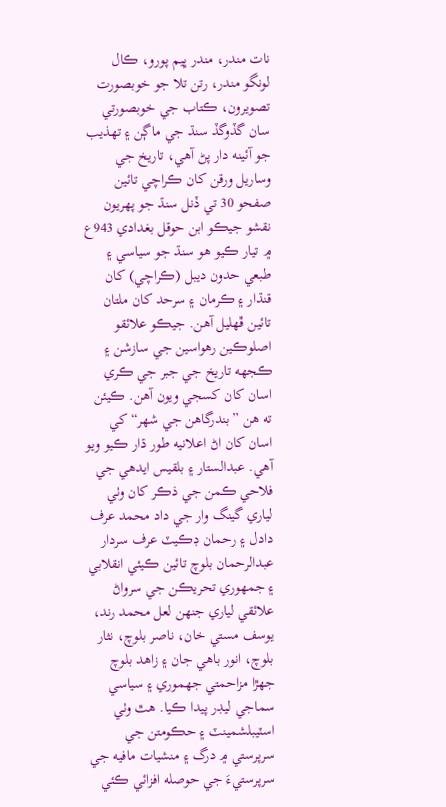نات مندر، مندر ڀيم پورو، ڪال لونگو مندر، رتن تلا جو خوبصورت تصويرون، ڪتاب جي خوبصورتي سان گڏوگڏ سنڌ جي ماڳن ۽ تهذيب جو آئينه دار پڻ آهي، تاريخ جي وساريل ورقن کان ڪراچي تائين صفحو 30 تي ڏنل سنڌ جو پهريون نقشو جيڪو ابن حوقل بغدادي 943ع ۾ تيار ڪيو هو سنڌ جو سياسي ۽ طبعي حدون ديبل (ڪراچي) کان قنڌار ۽ ڪرمان ۽ سرحد کان ملتان تائين ڦهليل آهن. جيڪو علائقو اصلوڪين رهواسين جي سازشن ۽ ڪجهه تاريخ جي جبر جي ڪري اسان کان کسجي ويون آهن. ڪيئن ته هن ”بندرگاهن جي شهر“ کي اسان کان اڻ اعلانيه طور ڌار ڪيو ويو آهي. عبدالستار ۽ بلقيس ايدهي جي فلاحي ڪمن جي ذڪر کان وٺي لياري گينگ وار جي داد محمد عرف دادل ۽ رحمان ڊڪيٽ عرف سردار عبدالرحمان بلوچ تائين ڪيئي انقلابي ۽ جمهوري تحريڪن جي سرواڻ علائقي لياري جنهن لعل محمد رند، يوسف مستي خان، ناصر بلوچ، نثار بلوچ، انور باهي جان ۽ زاهد بلوچ جهڙا مزاحمتي جهموري ۽ سياسي سماجي ليڊر پيدا ڪيا. هٿ وٺي اسٽيبلشمينٽ ۽ حڪومتن جي سرپرستي ۾ درگ ۽ منشيات مافيه جي سرپرستيءَ جي حوصله افزائي ڪئي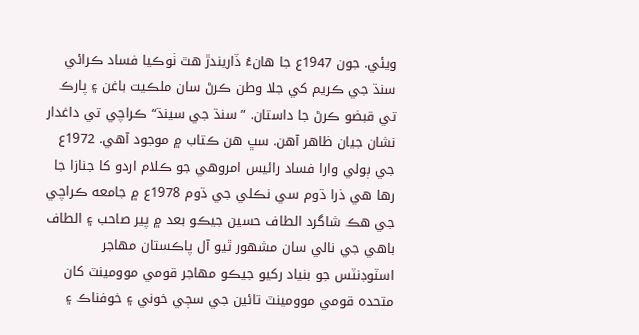ويئي. جون 1947ع جا هانءُ ڏاريندڙ هٿ ٺوڪيا فساد ڪرائي سنڌ جي ڪريم کي جلا وطن ڪرڻ سان ملڪيت باغن ۽ پارڪ تي قبضو ڪرڻ جا داستان. ”سنڌ جي سينڌ“ ڪراچي تي داغدار نشان جيان ظاهر آهن. سڀ هن ڪتاب ۾ موجود آهي. 1972ع جي ٻولي وارا فساد رائيس امروهي جو ڪلام اردو کا جنازا جا رها هي ذرا ڌوم سي نڪلي جي ڌوم 1978ع ۾ جامعه ڪراچي جي هڪ شاگرد الطاف حسين جيڪو بعد ۾ پير صاحب ۽ الطاف باهي جي نالي سان مشهور ٿيو آل پاڪستان مهاجر اسٽوڊنٽس جو بنياد رکيو جيڪو مهاجر قومي موومينٽ کان متحده قومي موومينٽ تائين جي سڄي خوني ۽ خوفناڪ ۽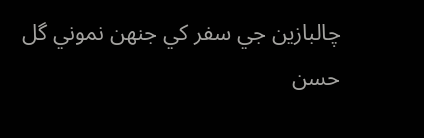چالبازين جي سفر کي جنهن نموني گل حسن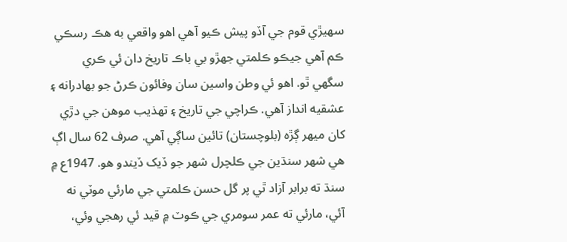سهيڙي قوم جي آڏو پيش ڪيو آهي اهو واقعي به هڪ رسڪي ڪم آهي جيڪو ڪلمتي جهڙو بي باڪ تاريخ دان ئي ڪري سگهي ٿو. اهو ئي وطن واسين سان وفائون ڪرڻ جو بهادرانه ۽ عشقيه انداز آهي. ڪراچي جي تاريخ ۽ تهذيب موهن جي دڙي کان ميهر ڳڙه (بلوچستان) تائين ساڳي آهي. صرف 62 سال اڳ هي شهر سنڌين جي ڪلچرل شهر جو ڏيک ڏيندو هو. 1947ع ۾ سنڌ ته برابر آزاد ٿي پر گل حسن ڪلمتي جي مارئي موٽي نه آئي، مارئي ته عمر سومري جي ڪوٽ ۾ قيد ئي رهجي وئي،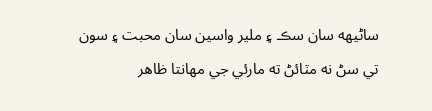ساڻيهه سان سڪ ۽ ملير واسين سان محبت ۽ سون تي سڻ نه مٽائڻ ته مارئي جي مهانتا ظاهر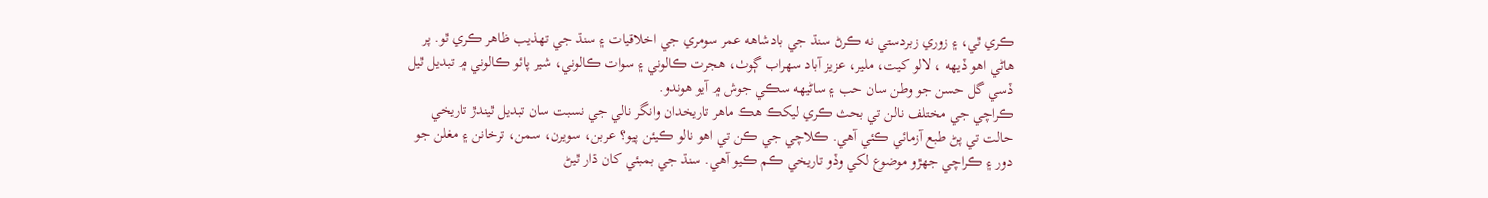ڪري ٿي، ۽ زوري زبردستي نه ڪرڻ سنڌ جي بادشاهه عمر سومري جي اخلاقيات ۽ سنڌ جي تهذيب ظاهر ڪري ٿو. پر هاڻي اهو ڏيهه ، لالو کيت، ملير، عزيز آباد سهراب ڳوٺ، هجرت ڪالوني ۽ سوات ڪالوني، شير پائو ڪالوني ۾ تبديل ٿيل ڏسي گل حسن جو وطن سان حب ۽ ساڻيهه سڪي جوش ۾ آيو هوندو.
ڪراچي جي مختلف نالن تي بحث ڪري ليکڪ هڪ ماهر تاريخدان وانگر نالي جي نسبت سان تبديل ٿيندڙ تاريخي حالت تي پڻ طبع آزمائي ڪئي آهي. ڪلاچي جي ڪن تي اهو نالو ڪيئن پيو؟ عربن، سويرن، سمن، ترخانن ۽ مغلن جو دور ۽ ڪراچي جهڙو موضوع لکي وڏو تاريخي ڪم ڪيو آهي. سنڌ جي بمبئي کان ڌار ٿيڻ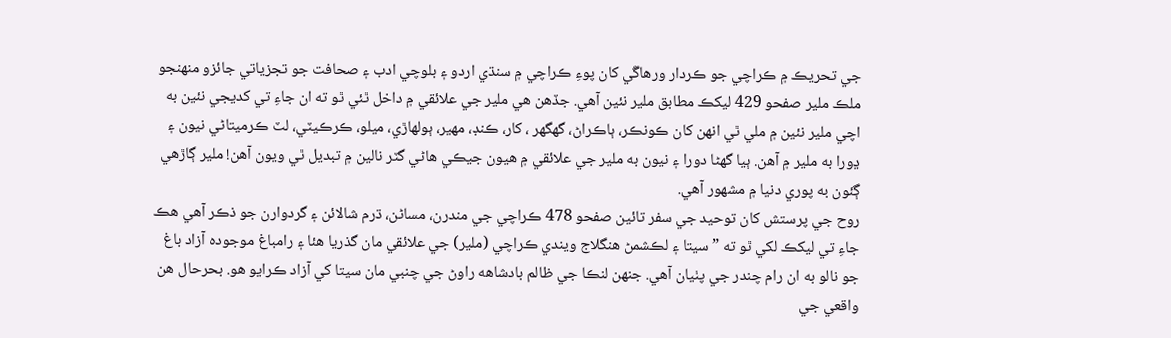جي تحريڪ ۾ ڪراچي جو ڪردار ورهاڱي کان پوءِ ڪراچي ۾ سنڌي اردو ۽ بلوچي ادب ۽ صحافت جو تجزياتي جائزو منهنجو ملڪ ملير صفحو 429 ليکڪ مطابق ملير نئين آهي. جڏهن هي ملير جي علائقي ۾ داخل ٿئي ٿو ته ان جاءِ تي کديجي نئين به اچي ملير نئين ۾ ملي ٿي انهن کان ڪونڪر، ٻاڪراڻ، گهگهر ، کار، ڪنڊ، مهير، ٻولهاڙي، ميلو، ڪرڪيٽي، لٽ ڪرميتاڻي نيون ۽ ڍورا به ملير ۾ آهن. ٻيا گهڻا دورا ۽ نيون به ملير جي علائقي ۾ هيون جيڪي هاڻي گٽر نالين ۾ تبديل ٿي ويون آهن! ملير ڳاڙهي ڳئون به پوري دنيا ۾ مشهور آهي.
روح جي پرستش کان توحيد جي سفر تائين صفحو 478 ڪراچي جي مندرن، مساڻن، ڌرم شالائن ۽ گردوارن جو ذڪر آهي هڪ جاءِ تي ليکڪ لکي ٿو ته ” سيتا ۽ لڪشمڻ هنگلاج ويندي ڪراچي (ملير) جي علائقي مان گذريا هئا ۽ رامباغ موجوده آزاد باغ جو نالو به ان رام چندر جي پٺيان آهي. جنهن لنڪا جي ظالم بادشاهه راوڻ جي چنبي مان سيتا کي آزاد ڪرايو هو. بحرحال هن واقعي جي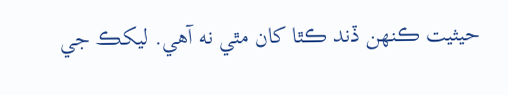حيثيت ڪنهن ڏند ڪٿا کان مٿي نه آهي. ليکڪ جي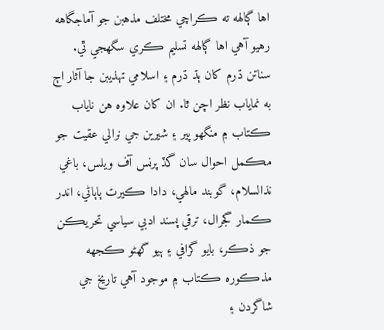اها ڳالهه ته ڪراچي مختلف مذهبن جو آماجگاهه رهيو آهي اها ڳالهه تسليم ڪري سگهجي ٿي. سناتن ڌرم کان ٻڌ ڌرم ۽ اسلامي تهذيبن جا آثار اڄ به نماياب نظر اچن ٿا. ان کان علاوه هن ناياب ڪتاب ۾ منگهو پير ۽ شيرين جي نرالي عقيت جو مڪمل احوال سان گڏ پرنس آف ويلس، باغي نذالسلام، گوبند مالهي، دادا ڪيرت ٻاٻاڻي، اندر ڪمار گجرال، ترقي پسند ادبي سياسي تحريڪن جو ذڪر، بايو گرافي ۽ ٻيو گهڻو ڪجهه مذڪوره ڪتاب ۾ موجود آهي تاريخ جي شاگردن ۽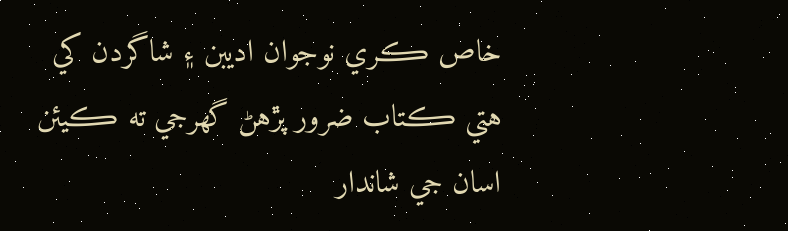خاص ڪري نوجوان اديبن ۽ شاگردن کي هتي ڪتاب ضرور پڙهڻ گهرجي ته ڪيئن اسان جي شاندار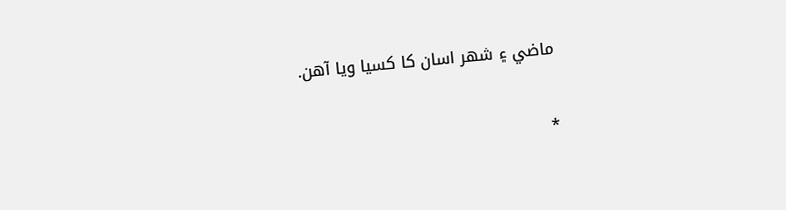ماضي ۽ شهر اسان کا کسيا ويا آهن.


*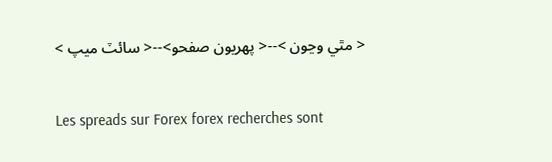< مٿي وڃون >--< پهريون صفحو>--< سائٽ ميپ >


Les spreads sur Forex forex recherches sont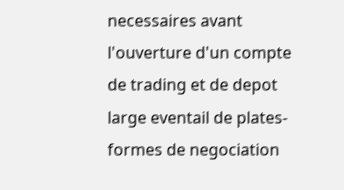necessaires avant l'ouverture d'un compte de trading et de depot large eventail de plates-formes de negociation